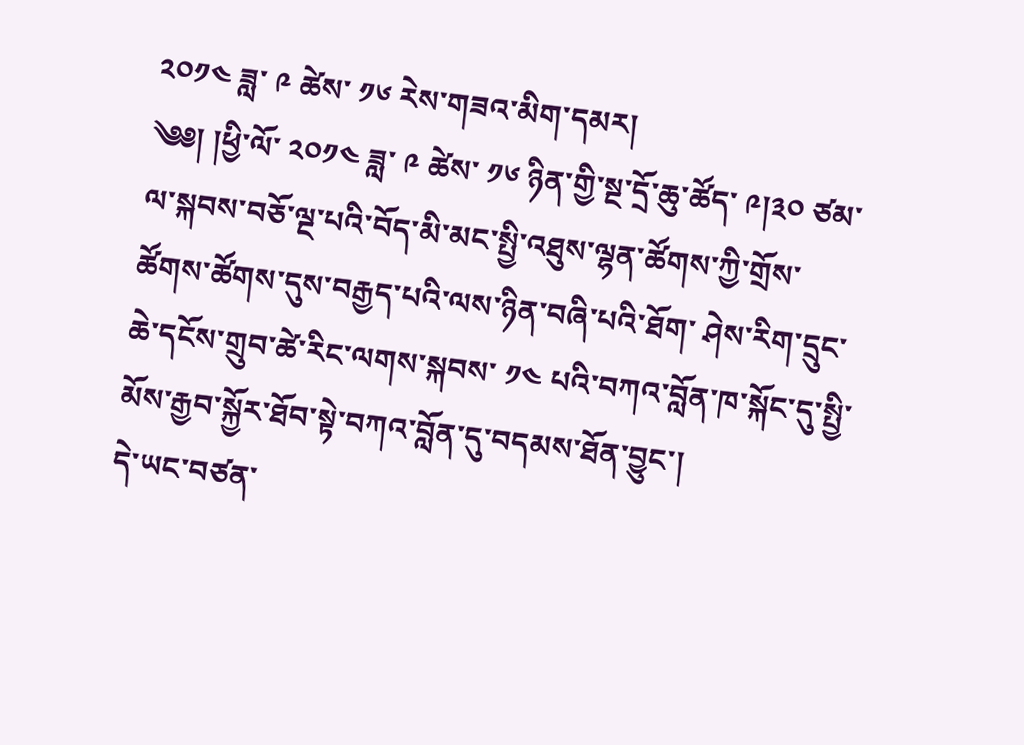༢༠༡༤ ཟླ་ ༩ ཚེས་ ༡༦ རེས་གཟའ་མིག་དམར།
༄༅། །ཕྱི་ལོ་ ༢༠༡༤ ཟླ་ ༩ ཚེས་ ༡༦ ཉིན་གྱི་སྔ་དྲོ་ཆུ་ཚོད་ ༩།༣༠ ཙམ་ལ་སྐབས་བཅོ་ལྔ་པའི་བོད་མི་མང་སྤྱི་འཐུས་ལྷན་ཚོགས་ཀྱི་གྲོས་ཚོགས་ཚོགས་དུས་བརྒྱད་པའི་ལས་ཉིན་བཞི་པའི་ཐོག་ ཤེས་རིག་དྲུང་ཆེ་དངོས་གྲུབ་ཚེ་རིང་ལགས་སྐབས་ ༡༤ པའི་བཀའ་བློན་ཁ་སྐོང་དུ་སྤྱི་མོས་རྒྱབ་སྐྱོར་ཐོབ་སྟེ་བཀའ་བློན་དུ་བདམས་ཐོན་བྱུང་།
དེ་ཡང་བཙན་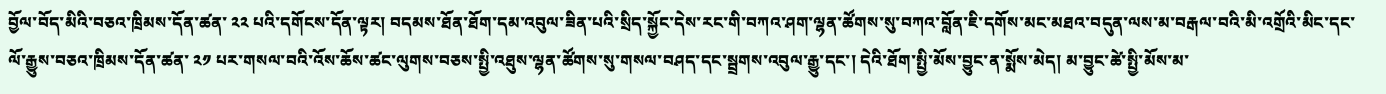བྱོལ་བོད་མིའི་བཅའ་ཁྲིམས་དོན་ཚན་ ༢༢ པའི་དགོངས་དོན་ལྟར། བདམས་ཐོན་ཐོག་དམ་འབུལ་ཟིན་པའི་སྲིད་སྐྱོང་དེས་རང་གི་བཀའ་ཤག་ལྷན་ཚོགས་སུ་བཀའ་བློན་ཇི་དགོས་མང་མཐའ་བདུན་ལས་མ་བརྒལ་བའི་མི་འགྲོའི་མིང་དང་ལོ་རྒྱུས་བཅའ་ཁྲིམས་དོན་ཚན་ ༢༡ པར་གསལ་བའི་འོས་ཆོས་ཚང་ལུགས་བཅས་སྤྱི་འཐུས་ལྷན་ཚོགས་སུ་གསལ་བཤད་དང་སྦྲགས་འབུལ་རྒྱུ་དང་། དེའི་ཐོག་སྤྱི་མོས་བྱུང་ན་སྨོས་མེད། མ་བྱུང་ཚེ་སྤྱི་མོས་མ་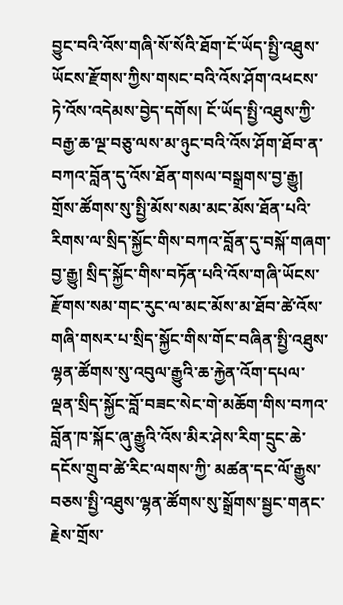བྱུང་བའི་འོས་གཞི་སོ་སོའི་ཐོག་ངོ་ཡོད་སྤྱི་འཐུས་ཡོངས་རྫོགས་ཀྱིས་གསང་བའི་འོས་ཤོག་འཕངས་ཏེ་འོས་འདེམས་བྱེད་དགོས། ངོ་ཡོད་སྤྱི་འཐུས་ཀྱི་བརྒྱ་ཆ་ལྔ་བཅུ་ལས་མ་ཉུང་བའི་འོས་ཤོག་ཐོབ་ན་བཀའ་བློན་དུ་འོས་ཐོན་གསལ་བསྒྲགས་བྱ་རྒྱུ། གྲོས་ཚོགས་སུ་སྤྱི་མོས་སམ་མང་མོས་ཐོན་པའི་རིགས་ལ་སྲིད་སྐྱོང་གིས་བཀའ་བློན་དུ་བསྐོ་གཞག་བྱ་རྒྱུ། སྲིད་སྐྱོང་གིས་བཏོན་པའི་འོས་གཞི་ཡོངས་རྫོགས་སམ་གང་རུང་ལ་མང་མོས་མ་ཐོབ་ཚེ་འོས་གཞི་གསར་པ་སྲིད་སྐྱོང་གིས་གོང་བཞིན་སྤྱི་འཐུས་ལྷན་ཚོགས་སུ་འབུལ་རྒྱུའི་ཆ་རྐྱེན་འོག་དཔལ་ལྡན་སྲིད་སྐྱོང་བློ་བཟང་སེང་གེ་མཆོག་གིས་བཀའ་བློན་ཁ་སྐོང་ཞུ་རྒྱུའི་འོས་མིར་ཤེས་རིག་དྲུང་ཆེ་དངོས་གྲུབ་ཚེ་རིང་ལགས་ཀྱི་ མཚན་དང་ལོ་རྒྱུས་བཅས་སྤྱི་འཐུས་ལྷན་ཚོགས་སུ་སྒྲོགས་སྦྱང་གནང་རྗེས་གྲོས་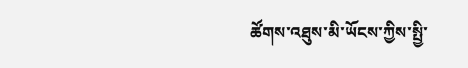ཚོགས་འཐུས་མི་ཡོངས་ཀྱིས་སྤྱི་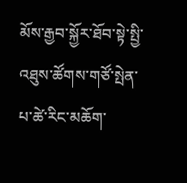མོས་རྒྱབ་སྐྱོར་ཐོབ་སྟེ་སྤྱི་འཐུས་ཚོགས་གཙོ་སྤེན་པ་ཚེ་རིང་མཆོག་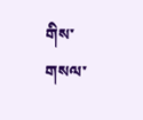གིས་གསལ་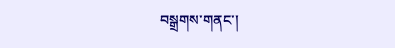བསྒྲགས་གནང་།